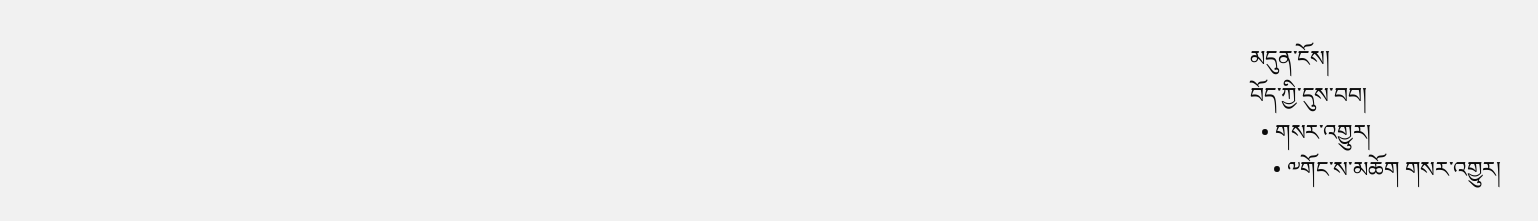མདུན་ངོས།
བོད་ཀྱི་དུས་བབ།
  • གསར་འགྱུར།
    • ༸གོང་ས་མཆོག གསར་འགྱུར།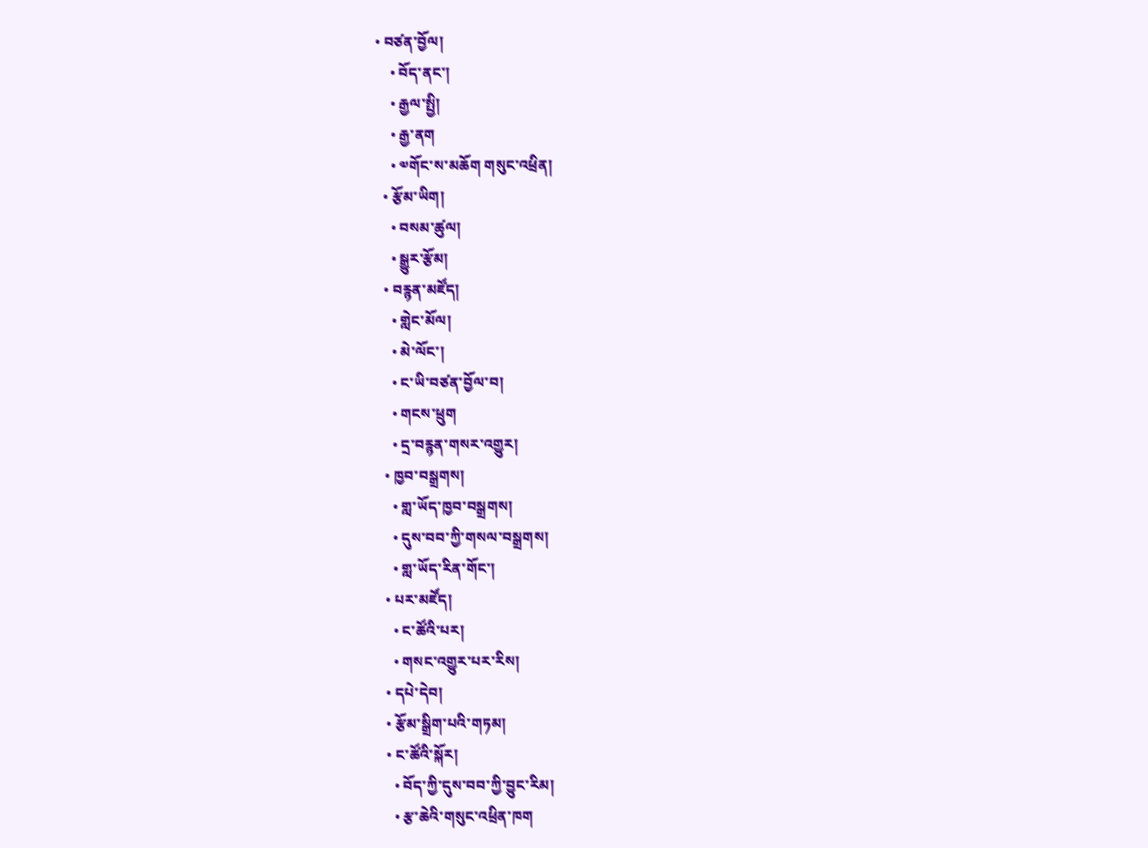• བཙན་བྱོལ།
    • བོད་ནང་།
    • རྒྱལ་སྤྱི།
    • རྒྱ་ནག
    • ༧གོང་ས་མཆོག གསུང་འཕྲིན།
  • རྩོམ་ཡིག།
    • བསམ་ཚུལ།
    • སྒྱུར་རྩོམ།
  • བརྙན་མཛོད།
    • གླེང་མོལ།
    • མེ་ལོང་།
    • ང་ཡི་བཙན་བྱོལ་བ།
    • གངས་ཕྲུག
    • དྲ་བརྙན་གསར་འགྱུར།
  • ཁྱབ་བསྒྲགས།
    • གླ་ཡོད་ཁྱབ་བསྒྲགས།
    • དུས་བབ་ཀྱི་གསལ་བསྒྲགས།
    • གླ་ཡོད་རིན་གོང་།
  • པར་མཛོད།
    • ང་ཚོའི་པར།
    • གསང་འགྱུར་པར་རིས།
  • དཔེ་དེབ།
  • རྩོམ་སྒྲིག་པའི་གཏམ།
  • ང་ཚོའི་སྐོར།
    • བོད་ཀྱི་དུས་བབ་ཀྱི་བྱུང་རིམ།
    • རྩ་ཆེའི་གསུང་འཕྲིན་ཁག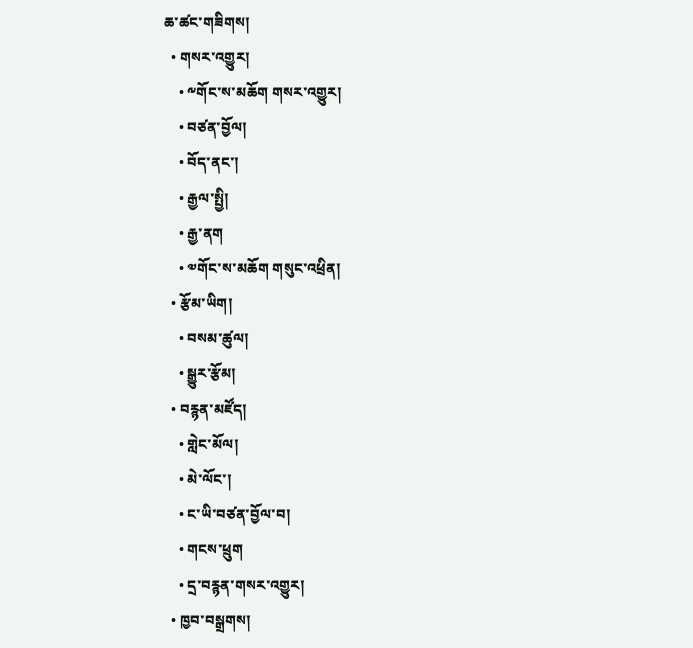ཆ་ཚང་གཟིགས།
  • གསར་འགྱུར།
    • ༸གོང་ས་མཆོག གསར་འགྱུར།
    • བཙན་བྱོལ།
    • བོད་ནང་།
    • རྒྱལ་སྤྱི།
    • རྒྱ་ནག
    • ༧གོང་ས་མཆོག གསུང་འཕྲིན།
  • རྩོམ་ཡིག།
    • བསམ་ཚུལ།
    • སྒྱུར་རྩོམ།
  • བརྙན་མཛོད།
    • གླེང་མོལ།
    • མེ་ལོང་།
    • ང་ཡི་བཙན་བྱོལ་བ།
    • གངས་ཕྲུག
    • དྲ་བརྙན་གསར་འགྱུར།
  • ཁྱབ་བསྒྲགས།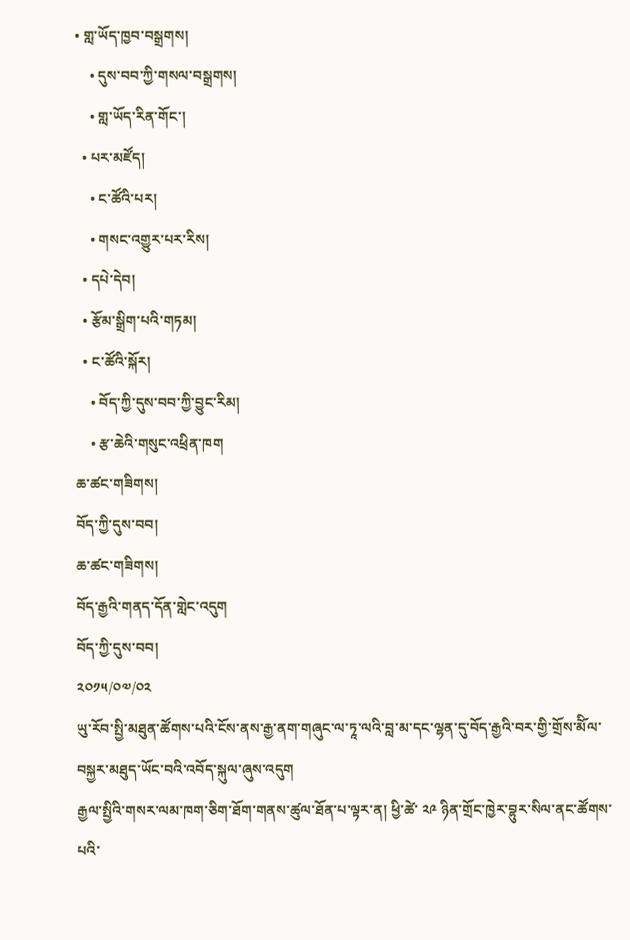• གླ་ཡོད་ཁྱབ་བསྒྲགས།
    • དུས་བབ་ཀྱི་གསལ་བསྒྲགས།
    • གླ་ཡོད་རིན་གོང་།
  • པར་མཛོད།
    • ང་ཚོའི་པར།
    • གསང་འགྱུར་པར་རིས།
  • དཔེ་དེབ།
  • རྩོམ་སྒྲིག་པའི་གཏམ།
  • ང་ཚོའི་སྐོར།
    • བོད་ཀྱི་དུས་བབ་ཀྱི་བྱུང་རིམ།
    • རྩ་ཆེའི་གསུང་འཕྲིན་ཁག
ཆ་ཚང་གཟིགས།
བོད་ཀྱི་དུས་བབ།
ཆ་ཚང་གཟིགས།
བོད་རྒྱའི་གནད་དོན་གླེང་འདུག
བོད་ཀྱི་དུས་བབ།
༢༠༡༥/༠༧/༠༢
ཡུ་རོབ་སྤྱི་མཐུན་ཚོགས་པའི་ངོས་ནས་རྒྱ་ནག་གཞུང་ལ་ཏཱ་ལའི་བླ་མ་དང་ལྷན་དུ་བོད་རྒྱའི་བར་གྱི་གྲོས་མོིལ་བསྐྱར་མཐུད་ཡོང་བའི་འབོད་སྐུལ་ཞུས་འདུག
རྒྱལ་སྤྱིའི་གསར་ལམ་ཁག་ཅིག་ཐོག་གནས་ཚུལ་ཐོན་པ་ལྟར་ན། ཕྱི་ཚེ་ ༢༩ ཉིན་གྲོང་ཁྱེར་བྷུར་སིལ་ནང་ཚོགས་པའི་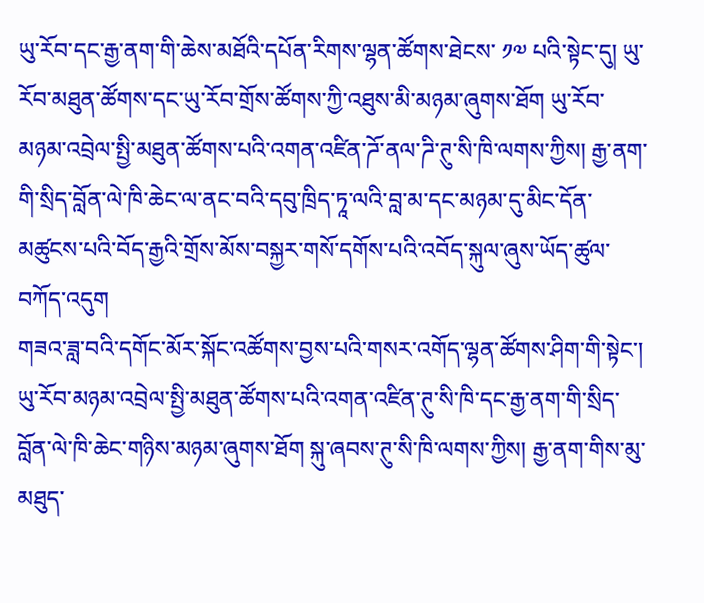ཡུ་རོབ་དང་རྒྱ་ནག་གི་ཆེས་མཐོའི་དཔོན་རིགས་ལྷན་ཚོགས་ཐེངས་ ༡༧ པའི་སྟེང་དུ། ཡུ་རོབ་མཐུན་ཚོགས་དང་ཡུ་རོབ་གྲོས་ཚོགས་ཀྱི་འཐུས་མི་མཉམ་ཞུགས་ཐོག ཡུ་རོབ་མཉམ་འབྲེལ་སྤྱི་མཐུན་ཚོགས་པའི་འགན་འཛིན་ཌོ་ནལ་ཌི་ཊུ་སི་ཁི་ལགས་ཀྱིས། རྒྱ་ནག་གི་སྲིད་བློན་ལེ་ཁི་ཆེང་ལ་ནང་བའི་དབུ་ཁྲིད་ཏཱ་ལའི་བླ་མ་དང་མཉམ་དུ་མིང་དོན་མཚུངས་པའི་བོད་རྒྱའི་གྲོས་མོས་བསྐྱར་གསོ་དགོས་པའི་འབོད་སྐུལ་ཞུས་ཡོད་ཚུལ་བཀོད་འདུག
གཟའ་ཟླ་བའི་དགོང་མོར་སྐོང་འཚོགས་བྱས་པའི་གསར་འགོད་ལྷན་ཚོགས་ཤིག་གི་སྟེང་། ཡུ་རོབ་མཉམ་འབྲེལ་སྤྱི་མཐུན་ཚོགས་པའི་འགན་འཛིན་ཊུ་སི་ཁི་དང་རྒྱ་ནག་གི་སྲིད་བློན་ལེ་ཁི་ཆེང་གཉིས་མཉམ་ཞུགས་ཐོག སྐུ་ཞབས་ཊུ་སི་ཁི་ལགས་ཀྱིས། རྒྱ་ནག་གིས་མུ་མཐུད་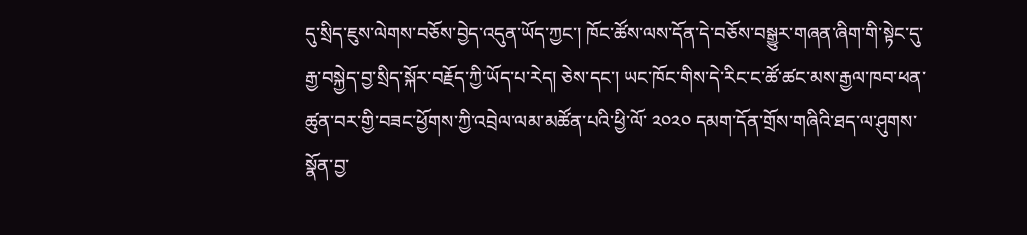དུ་སྲིད་ཇུས་ལེགས་བཅོས་བྱེད་འདུན་ཡོད་ཀྱང་། ཁོང་ཚོས་ལས་དོན་དེ་བཅོས་བསྒྱུར་གཞན་ཞིག་གི་སྟེང་དུ་རྒྱ་བསྐྱེད་བྱ་སྲིད་སྐོར་བརྗོད་ཀྱི་ཡོད་པ་རེད། ཅེས་དང་། ཡང་ཁོང་གིས་དེ་རིང་ང་ཚོ་ཚང་མས་རྒྱལ་ཁབ་ཕན་ཚུན་བར་གྱི་བཟང་ཕྱོགས་ཀྱི་འབྲེལ་ལམ་མཚོན་པའི་ཕྱི་ལོ་ ༢༠༢༠ དམག་དོན་གྲོས་གཞིའི་ཐད་ལ་ཤུགས་སྣོན་བྱ་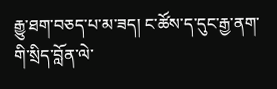རྒྱུ་ཐག་བཅད་པ་མ་ཟད། ང་ཚོས་ད་དུང་རྒྱ་ནག་གི་སྲིད་བློན་ལེ་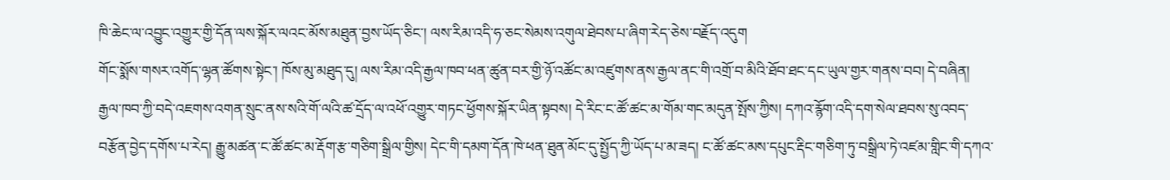ཁི་ཆེང་ལ་འབྱུང་འགྱུར་གྱི་དོན་ལས་སྐོར་ལའང་མོས་མཐུན་བྱས་ཡོད་ཅིང་། ལས་རིམ་འདི་ཧ་ཅང་སེམས་འགུལ་ཐེབས་པ་ཞིག་རེད་ཅེས་བརྗོད་འདུག
གོང་སྨོས་གསར་འགོད་ལྷན་ཚོགས་སྟེང་། ཁོས་མུ་མཐུད་དུ། ལས་རིམ་འདི་རྒྱལ་ཁབ་ཕན་ཚུན་བར་གྱི་ཉོ་འཚོང་མ་འཛུགས་ནས་རྒྱལ་ནང་གི་འགྲོ་བ་མིའི་ཐོབ་ཐང་དང་ཡུལ་གྱར་གནས་བབ། དེ་བཞིན། རྒྱལ་ཁབ་ཀྱི་བདེ་འཇགས་འགན་སྲུང་ནས་སའི་གོ་ལའི་ཚ་དྲོད་ལ་འཕོ་འགྱུར་གཏང་ཕྱོགས་སྐོར་ཡིན་སྟབས། དེ་རིང་ང་ཚོ་ཚང་མ་གོམ་གང་མདུན་སྤོས་ཀྱིས། དཀའ་རྙོག་འདི་དག་སེལ་ཐབས་སུ་འབད་བརྩོན་བྱེད་དགོས་པ་རེད། རྒྱུ་མཚན་ང་ཚོ་ཚང་མ་རྡོག་རྩ་གཅིག་སྒྲིལ་གྱིས། དེང་གི་དམག་དོན་ཁེ་ཕན་ཐུན་མོང་དུ་སྤྱོད་ཀྱི་ཡོད་པ་མ་ཟད། ང་ཚོ་ཚང་མས་དཔུང་རྡིང་གཅིག་ཏུ་བསྒྲིལ་ཏེ་འཛམ་གླིང་གི་དཀའ་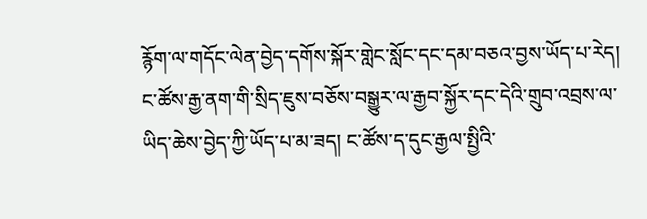རྙོག་ལ་གདོང་ལེན་བྱེད་དགོས་སྐོར་གླེང་སློང་དང་དམ་བཅའ་བྱས་ཡོད་པ་རེད།
ང་ཚོས་རྒྱ་ནག་གི་སྲིད་ཇུས་བཅོས་བསྒྱུར་ལ་རྒྱབ་སྐྱོར་དང་དེའི་གྲུབ་འབྲས་ལ་ཡིད་ཆེས་བྱེད་ཀྱི་ཡོད་པ་མ་ཟད། ང་ཚོས་ད་དུང་རྒྱལ་སྤྱིའི་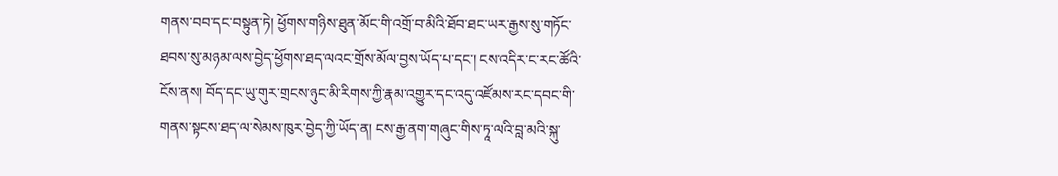གནས་བབ་དང་བསྟུན་ཏེ། ཕྱོགས་གཉིས་ཐུན་མོང་གི་འགྲོ་བ་མིའི་ཐོབ་ཐང་ཡར་རྒྱས་སུ་གཏོང་ཐབས་སུ་མཉམ་ལས་བྱེད་ཕྱོགས་ཐད་ལའང་གྲོས་མོལ་བྱས་ཡོད་པ་དང་། ངས་འདིར་ང་རང་ཚོའི་ངོས་ནས། བོད་དང་ཡུ་གུར་གྲངས་ཉུང་མི་རིགས་ཀྱི་རྣམ་འགྱུར་དང་འདུ་འཛོམས་རང་དབང་གི་གནས་སྟངས་ཐད་ལ་སེམས་ཁུར་བྱེད་ཀྱི་ཡོད་ན། ངས་རྒྱ་ནག་གཞུང་གིས་ཏཱ་ལའི་བླ་མའི་སྐུ་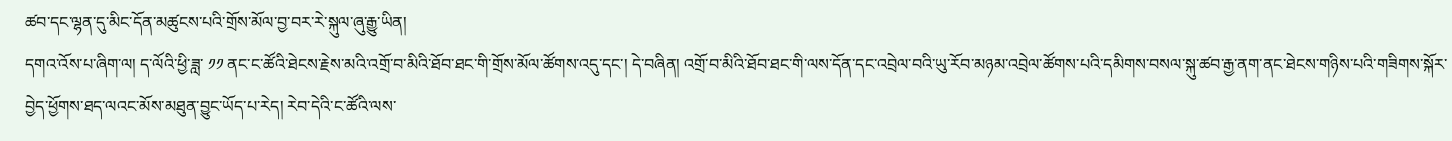ཚབ་དང་ལྷན་དུ་མིང་དོན་མཚུངས་པའི་གྲོས་མོལ་བྱ་བར་རེ་སྐུལ་ཞུ་རྒྱུ་ཡིན།
དགའ་འོས་པ་ཞིག་ལ། ད་ལོའི་ཕྱི་ཟླ་ ༡༡ ནང་ང་ཚོའི་ཐེངས་རྗེས་མའི་འགྲོ་བ་མིའི་ཐོབ་ཐང་གི་གྲོས་མོལ་ཚོགས་འདུ་དང་། དེ་བཞིན། འགྲོ་བ་མིའི་ཐོབ་ཐང་གི་ལས་དོན་དང་འབྲེལ་བའི་ཡུ་རོབ་མཉམ་འབྲེལ་ཚོགས་པའི་དམིགས་བསལ་སྐུ་ཚབ་རྒྱ་ནག་ནང་ཐེངས་གཉིས་པའི་གཟིགས་སྐོར་བྱེད་ཕྱོགས་ཐད་ལའང་མོས་མཐུན་བྱུང་ཡོད་པ་རེད། རེབ་དེའི་ང་ཚོའི་ལས་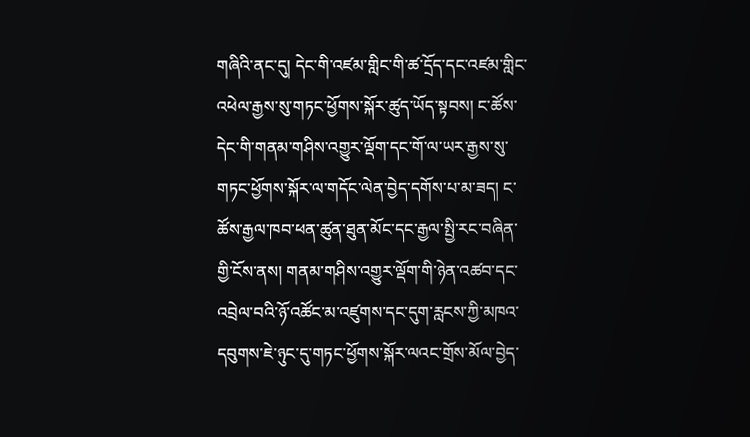གཞིའི་ནང་དུ། དེང་གི་འཛམ་གླིང་གི་ཚ་དྲོད་དང་འཛམ་གླིང་འཕེལ་རྒྱས་སུ་གཏང་ཕྱོགས་སྐོར་ཚུད་ཡོད་སྟབས། ང་ཚོས་དེང་གི་གནམ་གཤིས་འགྱུར་ལྡོག་དང་གོ་ལ་ཡར་རྒྱས་སུ་གཏང་ཕྱོགས་སྐོར་ལ་གདོང་ལེན་བྱེད་དགོས་པ་མ་ཟད། ང་ཚོས་རྒྱལ་ཁབ་ཕན་ཚུན་ཐུན་མོང་དང་རྒྱལ་སྤྱི་རང་བཞིན་གྱི་ངོས་ནས། གནམ་གཤིས་འགྱུར་ལྡོག་གི་ཉེན་འཚབ་དང་འབྲེལ་བའི་ཉོ་འཚོང་མ་འཛུགས་དང་དུག་རླངས་ཀྱི་མཁའ་དབུགས་ཇེ་ཉུང་དུ་གཏང་ཕྱོགས་སྐོར་ལའང་གྲོས་མོལ་བྱེད་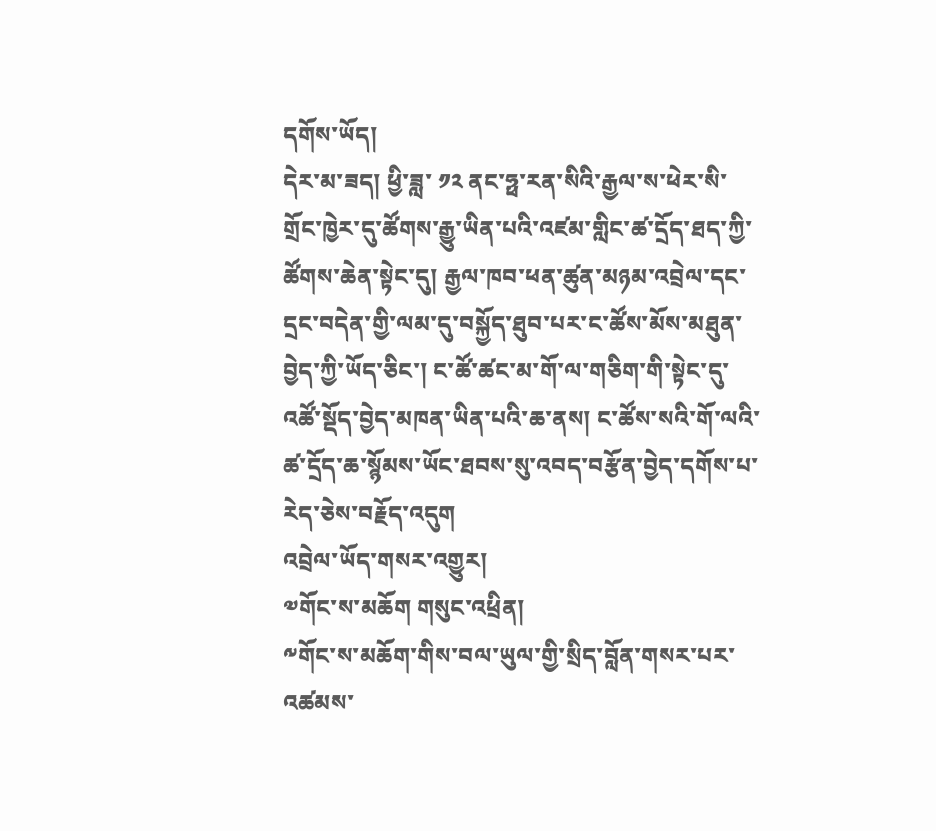དགོས་ཡོད།
དེར་མ་ཟད། ཕྱི་ཟླ་ ༡༢ ནང་ཧྥ་རན་སིའི་རྒྱལ་ས་ཕེར་སི་གྲོང་ཁྱེར་དུ་ཚོགས་རྒྱུ་ཡིན་པའི་འཛམ་གླིང་ཚ་དྲོད་ཐད་ཀྱི་ཚོགས་ཆེན་སྟེང་དུ། རྒྱལ་ཁབ་ཕན་ཚུན་མཉམ་འབྲེལ་དང་དྲང་བདེན་གྱི་ལམ་དུ་བསྐྱོད་ཐུབ་པར་ང་ཚོས་མོས་མཐུན་བྱེད་ཀྱི་ཡོད་ཅིང་། ང་ཚོ་ཚང་མ་གོ་ལ་གཅིག་གི་སྟེང་དུ་འཚོ་སྡོད་བྱེད་མཁན་ཡིན་པའི་ཆ་ནས། ང་ཚོས་སའི་གོ་ལའི་ཚ་དྲོད་ཆ་སྙོམས་ཡོང་ཐབས་སུ་འབད་བརྩོན་བྱེད་དགོས་པ་རེད་ཅེས་བརྗོད་འདུག
འབྲེལ་ཡོད་གསར་འགྱུར།
༧གོང་ས་མཆོག གསུང་འཕྲིན།
༸གོང་ས་མཆོག་གིས་བལ་ཡུལ་གྱི་སྲིད་བློན་གསར་པར་འཚམས་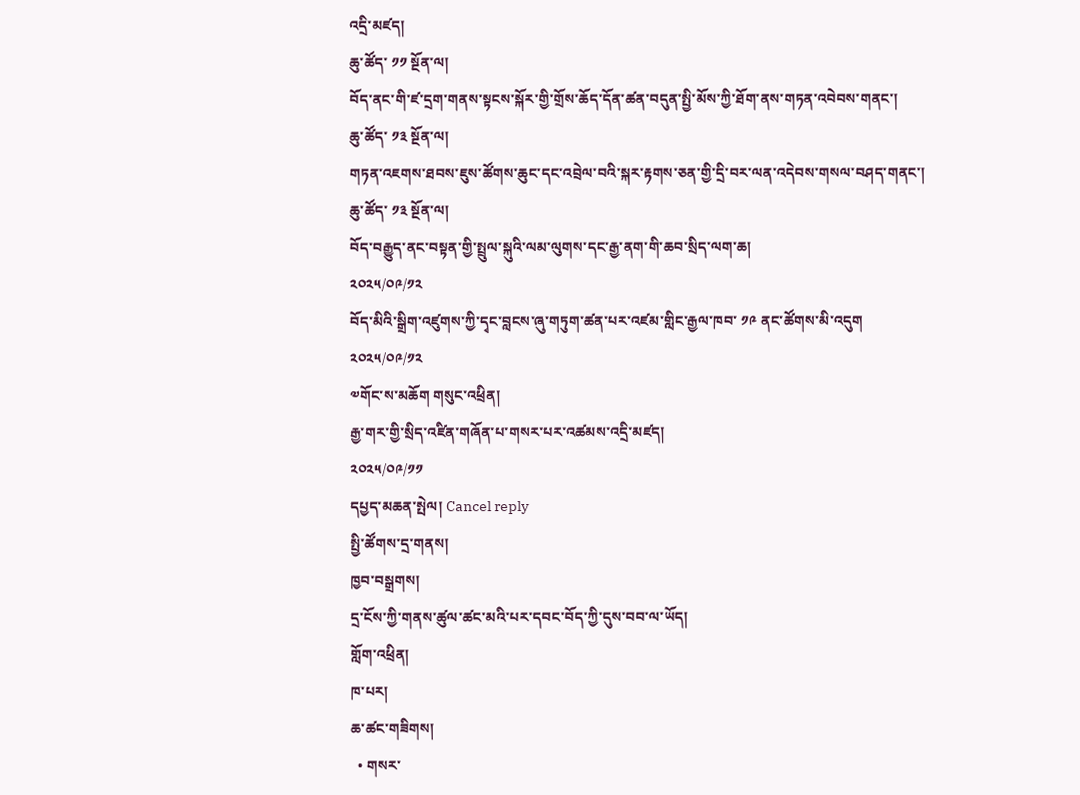འདྲི་མཛད།
ཆུ་ཚོད་ ༡༡ སྔོན་ལ།
བོད་ནང་གི་ཛ་དྲག་གནས་སྟངས་སྐོར་གྱི་གྲོས་ཆོད་དོན་ཚན་བདུན་སྤྱི་མོས་ཀྱི་ཐོག་ནས་གཏན་འབེབས་གནང་།
ཆུ་ཚོད་ ༡༣ སྔོན་ལ།
གཏན་འཇགས་ཐབས་ཇུས་ཚོགས་ཆུང་དང་འབྲེལ་བའི་སྐར་རྟགས་ཅན་གྱི་དྲི་བར་ལན་འདེབས་གསལ་བཤད་གནང་།
ཆུ་ཚོད་ ༡༣ སྔོན་ལ།
བོད་བརྒྱུད་ནང་བསྟན་གྱི་སྤྲུལ་སྐུའི་ལམ་ལུགས་དང་རྒྱ་ནག་གི་ཆབ་སྲིད་ལག་ཆ།
༢༠༢༥/༠༩/༡༢
བོད་མིའི་སྒྲིག་འཛུགས་ཀྱི་དྭང་བླངས་ཞུ་གཏུག་ཚན་པར་འཛམ་གླིང་རྒྱལ་ཁབ་ ༡༩ ནང་ཚོགས་མི་འདུག
༢༠༢༥/༠༩/༡༢
༧གོང་ས་མཆོག གསུང་འཕྲིན།
རྒྱ་གར་གྱི་སྲིད་འཛིན་གཞོན་པ་གསར་པར་འཚམས་འདྲི་མཛད།
༢༠༢༥/༠༩/༡༡
དཔྱད་མཆན་སྤེལ། Cancel reply
སྤྱི་ཚོགས་དྲ་གནས།
ཁྱབ་བསྒྲགས།
དྲ་ངོས་ཀྱི་གནས་ཚུལ་ཚང་མའི་པར་དབང་བོད་ཀྱི་དུས་བབ་ལ་ཡོད།
གློག་འཕྲིན།
ཁ་པར།
ཆ་ཚང་གཟིགས།
  • གསར་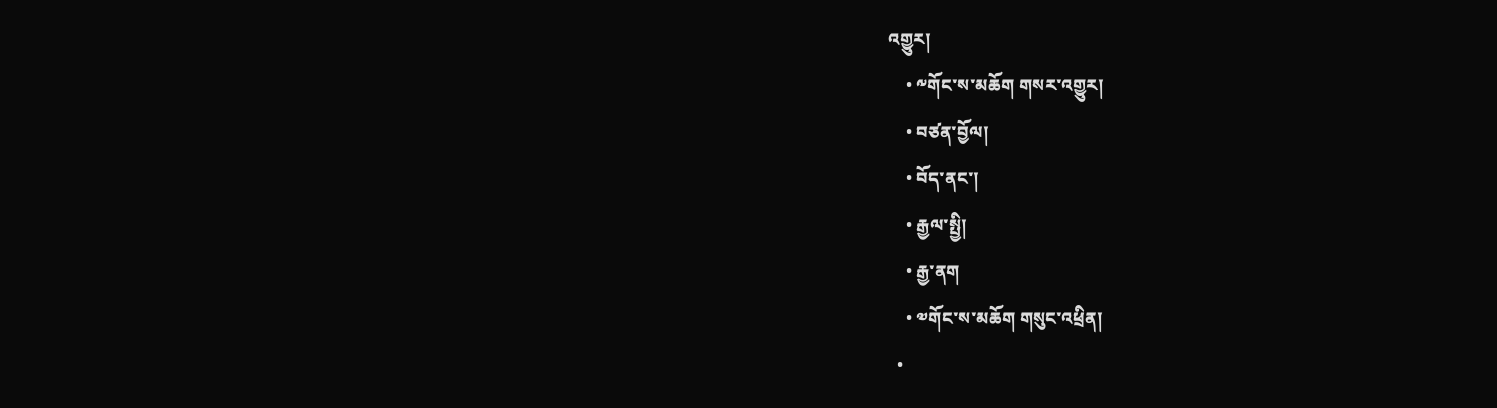འགྱུར།
    • ༸གོང་ས་མཆོག གསར་འགྱུར།
    • བཙན་བྱོལ།
    • བོད་ནང་།
    • རྒྱལ་སྤྱི།
    • རྒྱ་ནག
    • ༧གོང་ས་མཆོག གསུང་འཕྲིན།
  •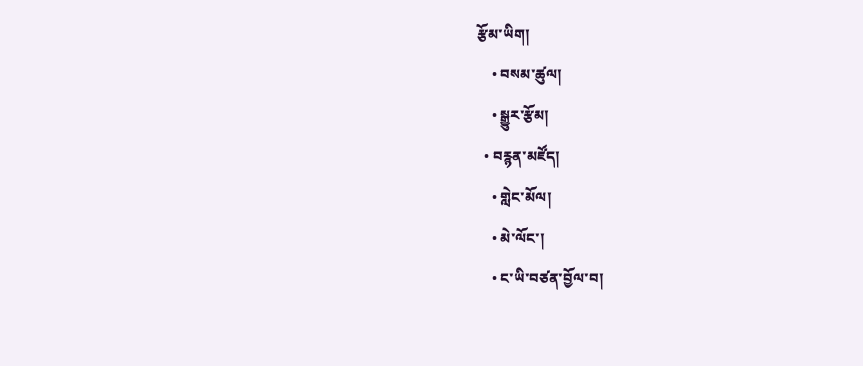རྩོམ་ཡིག།
    • བསམ་ཚུལ།
    • སྒྱུར་རྩོམ།
  • བརྙན་མཛོད།
    • གླེང་མོལ།
    • མེ་ལོང་།
    • ང་ཡི་བཙན་བྱོལ་བ།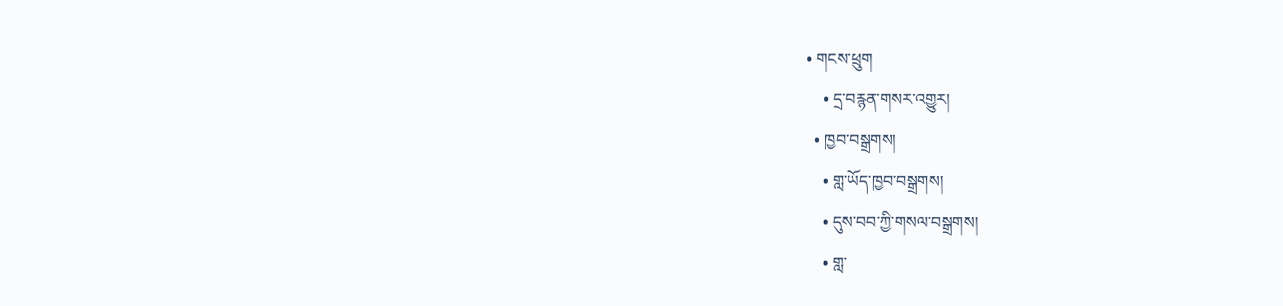• གངས་ཕྲུག
    • དྲ་བརྙན་གསར་འགྱུར།
  • ཁྱབ་བསྒྲགས།
    • གླ་ཡོད་ཁྱབ་བསྒྲགས།
    • དུས་བབ་ཀྱི་གསལ་བསྒྲགས།
    • གླ་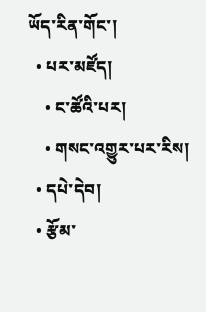ཡོད་རིན་གོང་།
  • པར་མཛོད།
    • ང་ཚོའི་པར།
    • གསང་འགྱུར་པར་རིས།
  • དཔེ་དེབ།
  • རྩོམ་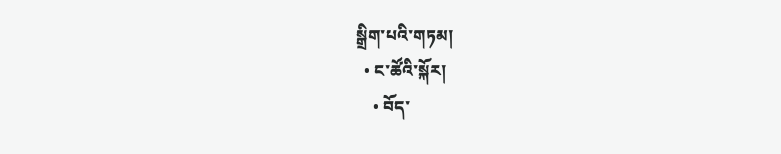སྒྲིག་པའི་གཏམ།
  • ང་ཚོའི་སྐོར།
    • བོད་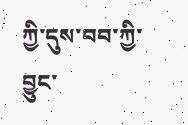ཀྱི་དུས་བབ་ཀྱི་བྱུང་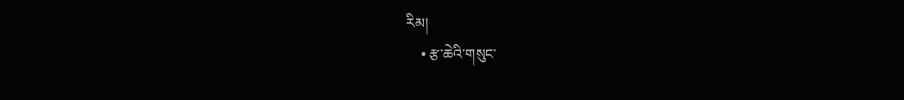རིམ།
    • རྩ་ཆེའི་གསུང་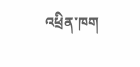འཕྲིན་ཁག